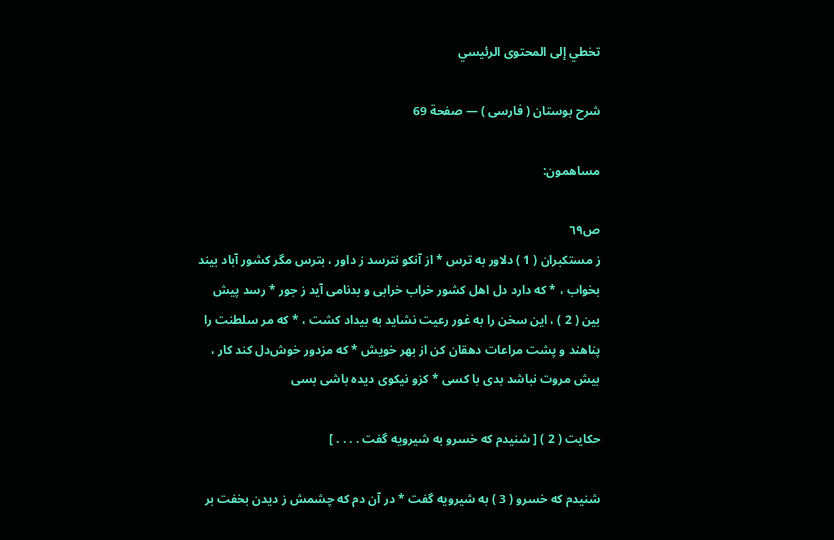تخطي إلى المحتوى الرئيسي

شرح بوستان ( فارسى ) — صفحة 69

مساهمون:

ص٦٩
ز مستكبران ( 1 ) دلاور به ترس * از آنكو نترسد ز داور ، بترس مگر كشور آباد بيند بخواب ، * كه دارد دل اهل كشور خراب خرابى و بدنامى آيد ز جور * رسد پيش بين ( 2 ) ، اين سخن را به غور رعيت نشايد به بيداد كشت ، * كه مر سلطنت را پناهند و پشت مراعات دهقان كن از بهر خويش * كه مزدور خوش‌دل كند كار ، بيش مروت نباشد بدى با كسى * كزو نيكوى ديده باشى بسى

حكايت ( 2 ) [ شنيدم كه خسرو به شيرويه گفت . . . . ]

شنيدم كه خسرو ( 3 ) به شيرويه گفت * در آن دم كه چشمش ز ديدن بخفت بر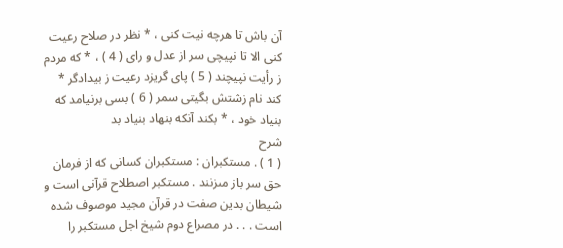آن باش تا هرچه نيت كنى ، * نظر در صلاح رعيت كنى الا تا نپيچى سر از عدل و راى ( 4 ) ، * كه مردم ز رأيت نپيچند ( 5 ) پاى گريزد رعيت ز بيدادگر * كند نام زشتش بگيتى سمر ( 6 ) بسى برنيامد كه بنياد خود ، * بكند آنكه بنهاد بنياد بد
شرح
( 1 ) . مستكبران : مستكبران كسانى كه از فرمان حق سر باز مىزنند . مستكبر اصطلاح قرآنى است و شيطان بدين صفت در قرآن مجيد موصوف شده است . . . در مصراع دوم شيخ اجل مستكبر را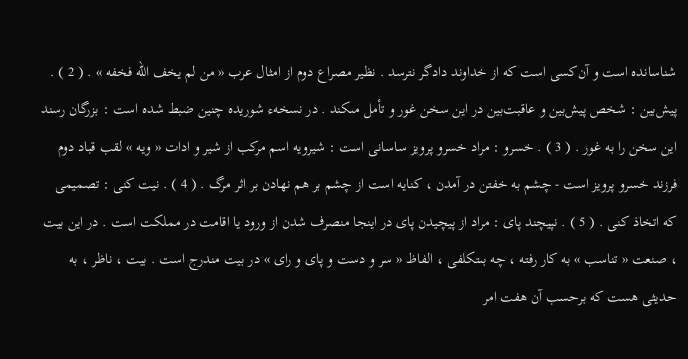شناسانده است و آن‌كسى است كه از خداوند دادگر نترسد . نظير مصراع دوم از امثال عرب « من لم يخف اللّه فخفه » . ( 2 ) . پيش‌بين : شخص پيش‌بين و عاقبت‌بين در اين سخن غور و تأمل مىكند . در نسخهء شوريده چنين ضبط شده است : بزرگان رسند اين سخن را به غور . ( 3 ) . خسرو : مراد خسرو پرويز ساسانى است : شيرويه اسم مركب از شير و ادات « ويه » لقب قباد دوم فرزند خسرو پرويز است - چشم به خفتن در آمدن ، كنايه است از چشم بر هم نهادن بر اثر مرگ . ( 4 ) . نيت كنى : تصميمى كه اتخاذ كنى . ( 5 ) . نپيچند پاى : مراد از پيچيدن پاى در اينجا منصرف شدن از ورود يا اقامت در مملكت است . در اين بيت ، صنعت « تناسب » به كار رفته ، چه بىتكلفى ، الفاظ « سر و دست و پاى و راى » در بيت مندرج است . بيت ، ناظر ، به حديثى هست كه برحسب آن هفت امر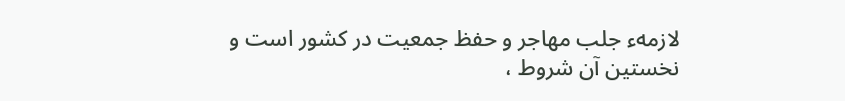لازمهء جلب مهاجر و حفظ جمعيت در كشور است و نخستين آن شروط ،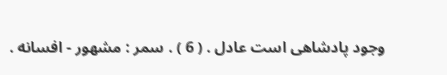وجود پادشاهى است عادل . ( 6 ) . سمر : مشهور - افسانه .